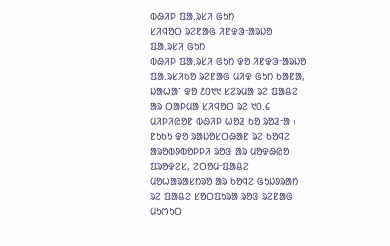ᱵᱷᱤᱞ ᱯᱟᱹᱨᱥᱤ ᱜᱩᱴ
ᱥᱤᱧᱚᱛ ᱨᱮᱱᱟᱜ ᱤᱱᱫᱳᱼᱟᱨᱡᱚ ᱯᱟᱹᱨᱥᱤ ᱜᱩᱴ
ᱵᱷᱤᱞ ᱯᱟᱹᱨᱥᱤ ᱜᱩᱴ ᱫᱚ ᱤᱱᱫᱳᱼᱟᱨᱡᱚ ᱯᱟᱹᱨᱥᱤᱠᱚ ᱨᱮᱱᱟᱜ ᱢᱤᱫ ᱜᱩᱴ ᱠᱟᱱᱟ, ᱡᱟᱦᱟᱸ ᱫᱚ ᱒᱐᱑᱑ ᱥᱮᱨᱢᱟ ᱨᱮ ᱯᱟᱪᱮ ᱟᱨ ᱛᱟᱞᱢᱟ ᱥᱤᱧᱚᱛ ᱨᱮ ᱑᱐.᱔ ᱢᱤᱞᱤᱭᱚᱱ ᱵᱷᱤᱞ ᱦᱚᱲ ᱠᱚ ᱨᱚᱲᱼᱟ ᱾ ᱱᱩᱠᱩ ᱫᱚ ᱨᱟᱡᱚᱥᱛᱷᱟᱱ ᱨᱮ ᱠᱚᱧᱮ ᱟᱨᱚᱵᱽᱵᱚᱞᱞᱤ ᱨᱚᱝ ᱟᱨ ᱢᱚᱫᱷᱭᱚ ᱯᱨᱚᱫᱮᱥ, ᱮᱛᱚᱢᱼᱯᱟᱪᱮ ᱢᱚᱦᱟᱨᱟᱥᱴᱨᱚ ᱟᱨ ᱠᱚᱧᱮ ᱜᱩᱡᱽᱨᱟᱴ ᱨᱮ ᱯᱟᱪᱮ ᱥᱚᱛᱯᱩᱨᱟ ᱨᱚᱝ ᱨᱮᱱᱟᱜ ᱢᱩᱬᱩᱛ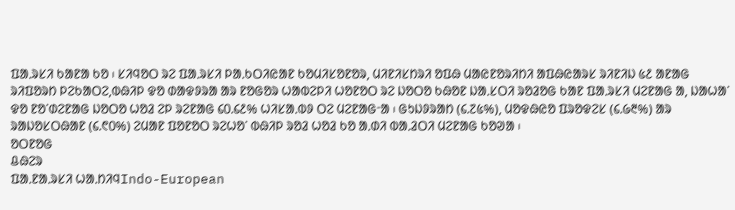ᱯᱟᱹᱨᱥᱤ ᱠᱟᱱᱟ ᱠᱚ ᱾ ᱥᱤᱧᱚᱛ ᱨᱮ ᱯᱟᱹᱨᱥᱤ ᱞᱟᱹᱠᱛᱤᱭᱟᱱ ᱠᱚᱢᱤᱥᱚᱱᱚᱨ, ᱢᱤᱱᱤᱥᱴᱨᱤ ᱚᱯᱷ ᱢᱟᱭᱱᱚᱨᱤᱴᱤ ᱟᱯᱷᱭᱟᱨᱥ ᱨᱤᱱᱤᱡ ᱕᱒ ᱟᱱᱟᱜ ᱨᱤᱯᱚᱨᱴ ᱞᱮᱠᱟᱛᱮ,ᱵᱷᱤᱞ ᱫᱚ ᱰᱟᱫᱽᱨᱟ ᱟᱨ ᱱᱚᱜᱚᱨ ᱦᱟᱵᱮᱞᱤ ᱦᱚᱱᱚᱛ ᱨᱮ ᱡᱚᱛᱚ ᱠᱷᱚᱱ ᱡᱟᱹᱥᱛᱤ ᱨᱚᱲᱚᱜ ᱠᱟᱱ ᱯᱟᱹᱨᱥᱤ ᱢᱮᱱᱟᱜ ᱟ, ᱡᱟᱦᱟᱸ ᱫᱚ ᱱᱚᱸᱰᱮᱱᱟᱜ ᱡᱚᱛᱚ ᱦᱚᱲ ᱮᱞ ᱨᱮᱱᱟᱜ ᱔᱐.᱔᱒% ᱦᱤᱥᱟᱹᱵᱽ ᱛᱮ ᱢᱮᱱᱟᱜᱼᱟ ᱾ ᱜᱩᱡᱽᱨᱟᱴ (᱔.᱗᱕%), ᱢᱚᱫᱷᱭᱚ ᱯᱨᱚᱫᱮᱥ (᱔.᱙᱓%) ᱟᱨ ᱨᱟᱡᱚᱥᱛᱷᱟᱱ (᱔.᱖᱐%) ᱮᱢᱟᱱ ᱯᱚᱱᱚᱛ ᱨᱮᱦᱚᱸ ᱵᱷᱤᱞ ᱨᱚᱲ ᱦᱚᱲ ᱠᱚ ᱟᱹᱰᱤ ᱵᱟᱹᱲᱛᱤ ᱢᱮᱱᱟᱜ ᱠᱚᱣᱟ ᱾
ᱚᱛᱱᱚᱜ
ᱪᱷᱮᱨ
ᱯᱟᱹᱱᱟᱹᱨᱥᱤ ᱦᱟᱹᱴᱤᱧIndo-European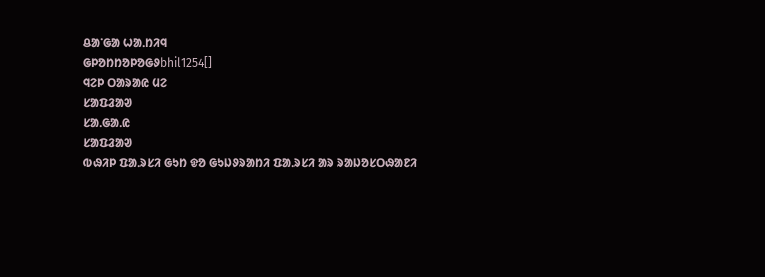ᱪᱟᱸᱜᱟ ᱦᱟᱹᱴᱤᱧ
ᱜᱞᱚᱴᱴᱚᱞᱚᱜᱽbhil1254[]
ᱧᱮᱞ ᱛᱟᱨᱟᱭ ᱢᱮ
ᱥᱟᱯᱲᱟᱣ
ᱥᱟᱹᱜᱟᱹᱭ
ᱥᱟᱯᱲᱟᱣ
ᱵᱷᱤᱞ ᱯᱟᱹᱨᱥᱤ ᱜᱩᱴ ᱫᱚ ᱜᱩᱡᱽᱨᱟᱴᱤ ᱯᱟᱹᱨᱥᱤ ᱟᱨ ᱨᱟᱡᱚᱥᱛᱷᱟᱱᱤ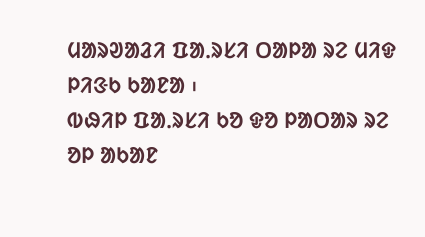ᱢᱟᱨᱣᱟᱲᱤ ᱯᱟᱹᱨᱥᱤ ᱛᱟᱞᱟ ᱨᱮ ᱢᱤᱫ ᱞᱤᱝᱠ ᱠᱟᱱᱟ ᱾
ᱵᱷᱤᱞ ᱯᱟᱹᱨᱥᱤ ᱠᱚ ᱫᱚ ᱞᱟᱛᱟᱨ ᱨᱮ ᱚᱞ ᱟᱠᱟᱱ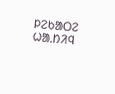ᱞᱮᱠᱟᱛᱮ ᱦᱟᱹᱴᱤᱧ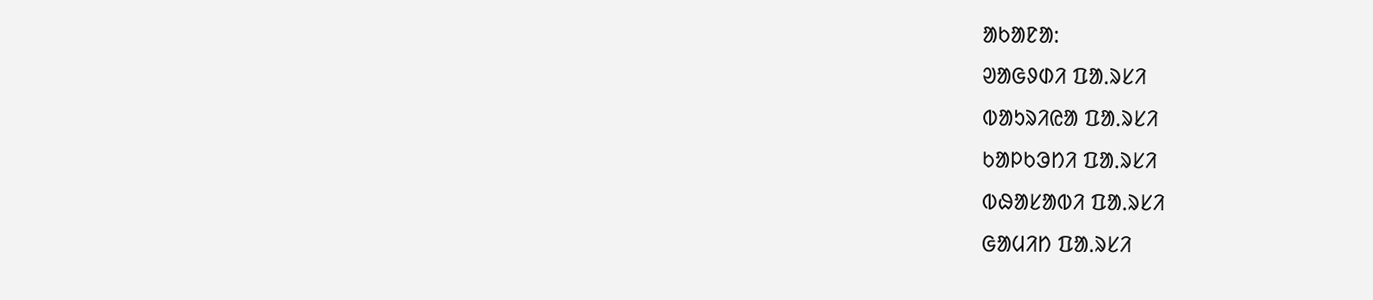ᱟᱠᱟᱱᱟ:
ᱣᱟᱜᱽᱰᱤ ᱯᱟᱹᱨᱥᱤ
ᱵᱟᱩᱨᱤᱭᱟ ᱯᱟᱹᱨᱥᱤ
ᱠᱟᱞᱠᱳᱴᱤ ᱯᱟᱹᱨᱥᱤ
ᱵᱷᱟᱥᱟᱵᱤ ᱯᱟᱹᱨᱥᱤ
ᱜᱟᱢᱤᱴ ᱯᱟᱹᱨᱥᱤ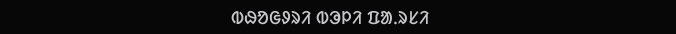ᱵᱷᱚᱜᱽᱨᱤ ᱵᱳᱞᱤ ᱯᱟᱹᱨᱥᱤ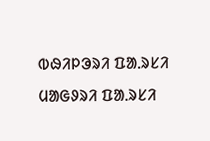ᱵᱷᱤᱞᱳᱨᱤ ᱯᱟᱹᱨᱥᱤ
ᱢᱟᱜᱽᱨᱤ ᱯᱟᱹᱨᱥᱤ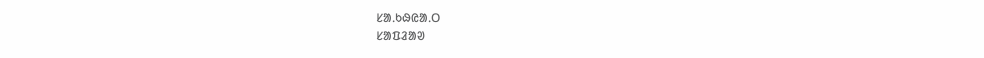ᱥᱟᱹᱠᱷᱭᱟᱹᱛ
ᱥᱟᱯᱲᱟᱣ